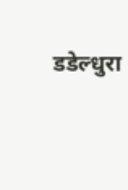डडेल्धुरा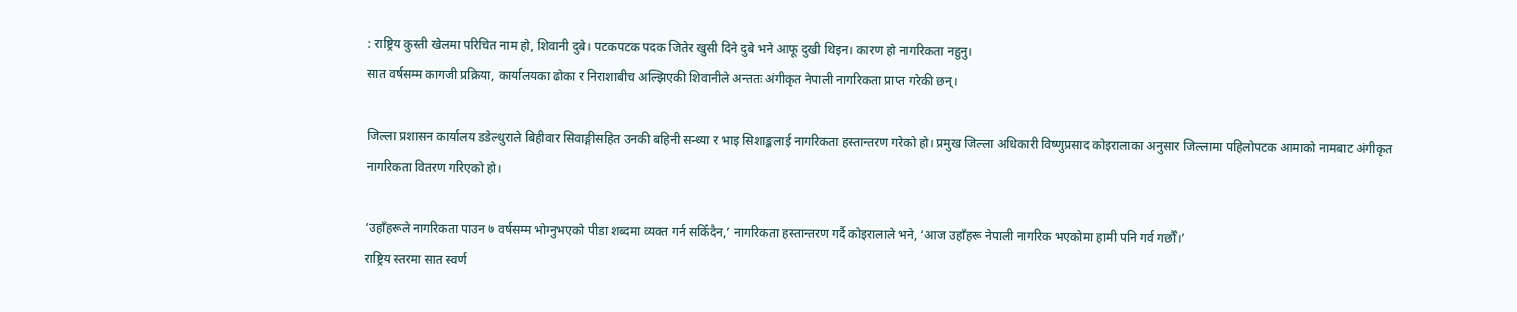: राष्ट्रिय कुस्ती खेलमा परिचित नाम हो, शिवानी दुबे। पटकपटक पदक जितेर खुसी दिने दुबे भने आफू दुखी थिइन। कारण हो नागरिकता नहुनु।
सात वर्षसम्म कागजी प्रक्रिया, कार्यालयका ढोका र निराशाबीच अल्झिएकी शिवानीले अन्ततः अंगीकृत नेपाली नागरिकता प्राप्त गरेकी छन्।

जिल्ला प्रशासन कार्यालय डडेल्धुराले बिहीवार सिवाङ्गीसहित उनकी बहिनी सन्ध्या र भाइ सिशाङ्कलाई नागरिकता हस्तान्तरण गरेको हो। प्रमुख जिल्ला अधिकारी विष्णुप्रसाद कोइरालाका अनुसार जिल्लामा पहिलोपटक आमाको नामबाट अंगीकृत नागरिकता वितरण गरिएको हो।

‘उहाँहरूले नागरिकता पाउन ७ वर्षसम्म भोग्नुभएको पीडा शब्दमा व्यक्त गर्न सकिँदैन,’ नागरिकता हस्तान्तरण गर्दै कोइरालाले भने, ‘आज उहाँहरू नेपाली नागरिक भएकोमा हामी पनि गर्व गर्छौँ।’
राष्ट्रिय स्तरमा सात स्वर्ण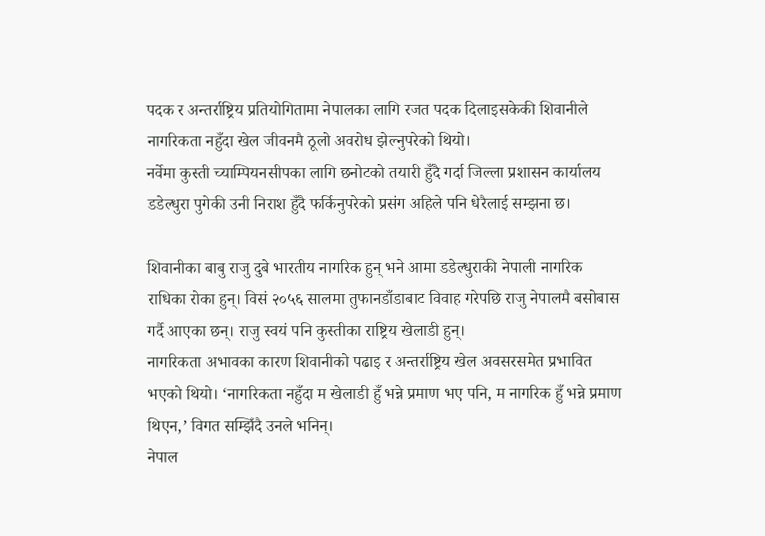पदक र अन्तर्राष्ट्रिय प्रतियोगितामा नेपालका लागि रजत पदक दिलाइसकेकी शिवानीले नागरिकता नहुँदा खेल जीवनमै ठूलो अवरोध झेल्नुपरेको थियो।
नर्वेमा कुस्ती च्याम्पियनसीपका लागि छनोटको तयारी हुँदै गर्दा जिल्ला प्रशासन कार्यालय डडेल्धुरा पुगेकी उनी निराश हुँदै फर्किनुपरेको प्रसंग अहिले पनि धेरैलाई सम्झना छ।

शिवानीका बाबु राजु दुबे भारतीय नागरिक हुन् भने आमा डडेल्धुराकी नेपाली नागरिक राधिका रोका हुन्। विसं २०५६ सालमा तुफानडाँडाबाट विवाह गरेपछि राजु नेपालमै बसोबास गर्दै आएका छन्। राजु स्वयं पनि कुस्तीका राष्ट्रिय खेलाडी हुन्।
नागरिकता अभावका कारण शिवानीको पढाइ र अन्तर्राष्ट्रिय खेल अवसरसमेत प्रभावित भएको थियो। ‘नागरिकता नहुँदा म खेलाडी हुँ भन्ने प्रमाण भए पनि, म नागरिक हुँ भन्ने प्रमाण थिएन,’ विगत सम्झिँदै उनले भनिन्।
नेपाल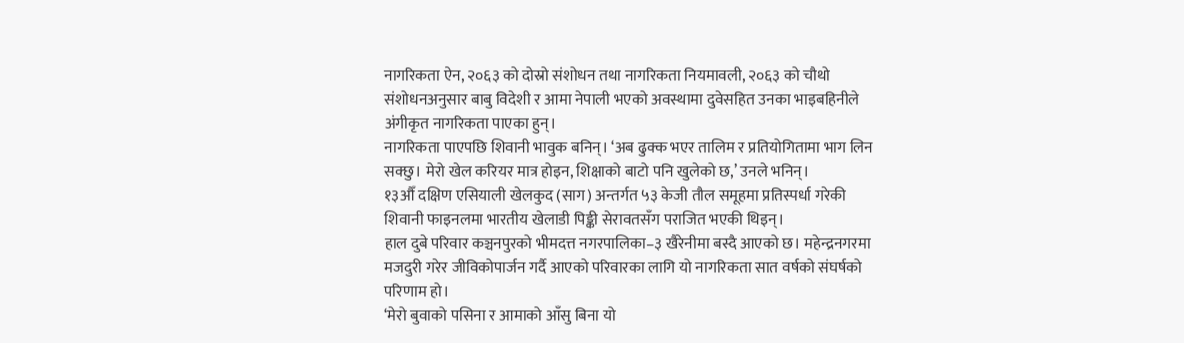नागरिकता ऐन, २०६३ को दोस्रो संशोधन तथा नागरिकता नियमावली, २०६३ को चौथो संशोधनअनुसार बाबु विदेशी र आमा नेपाली भएको अवस्थामा दुवेसहित उनका भाइबहिनीले अंगीकृत नागरिकता पाएका हुन्।
नागरिकता पाएपछि शिवानी भावुक बनिन्। ‘अब ढुक्क भएर तालिम र प्रतियोगितामा भाग लिन सक्छु। मेरो खेल करियर मात्र होइन, शिक्षाको बाटो पनि खुलेको छ,’ उनले भनिन्।
१३औँ दक्षिण एसियाली खेलकुद (साग) अन्तर्गत ५३ केजी तौल समूहमा प्रतिस्पर्धा गरेकी शिवानी फाइनलमा भारतीय खेलाडी पिङ्की सेरावतसँग पराजित भएकी थिइन्।
हाल दुबे परिवार कञ्चनपुरको भीमदत्त नगरपालिका–३ खैरेनीमा बस्दै आएको छ। महेन्द्रनगरमा मजदुरी गरेर जीविकोपार्जन गर्दै आएको परिवारका लागि यो नागरिकता सात वर्षको संघर्षको परिणाम हो।
‘मेरो बुवाको पसिना र आमाको आँसु बिना यो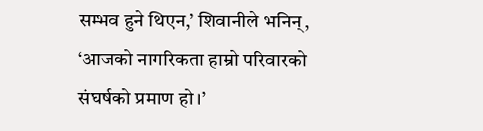सम्भव हुने थिएन,’ शिवानीले भनिन्, ‘आजको नागरिकता हाम्रो परिवारको संघर्षको प्रमाण हो।’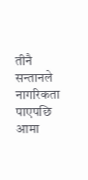तीनै सन्तानले नागरिकता पाएपछि आमा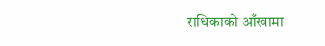राधिकाको आँखामा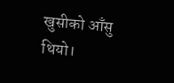खुसीको आँसु थियो।